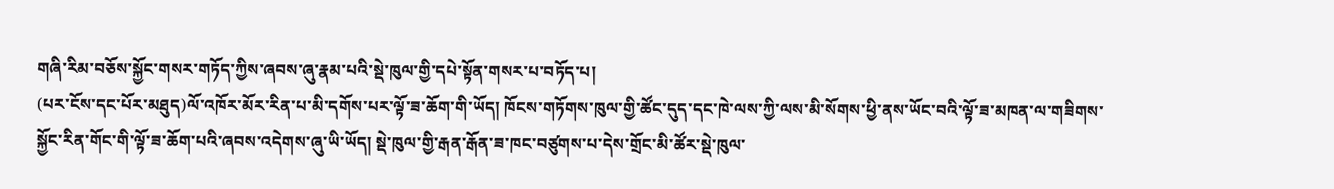གཞི་རིམ་བཅོས་སྐྱོང་གསར་གཏོད་ཀྱིས་ཞབས་ཞུ་རྣམ་པའི་སྡེ་ཁུལ་གྱི་དཔེ་སྟོན་གསར་པ་བཏོད་པ།
(པར་ངོས་དང་པོར་མཐུད)ལོ་འཁོར་མོར་རིན་པ་མི་དགོས་པར་ལྟོ་ཟ་ཆོག་གི་ཡོད། ཁོངས་གཏོགས་ཁུལ་གྱི་ཚོང་དུད་དང་ཁེ་ལས་ཀྱི་ལས་མི་སོགས་ཕྱི་ནས་ཡོང་བའི་ལྟོ་ཟ་མཁན་ལ་གཟིགས་སྐྱོང་རིན་གོང་གི་ལྟོ་ཟ་ཆོག་པའི་ཞབས་འདེགས་ཞུ་ཡི་ཡོད། སྡེ་ཁུལ་གྱི་རྒན་རྒོན་ཟ་ཁང་བཙུགས་པ་དེས་གྲོང་མི་ཚོར་སྡེ་ཁུལ་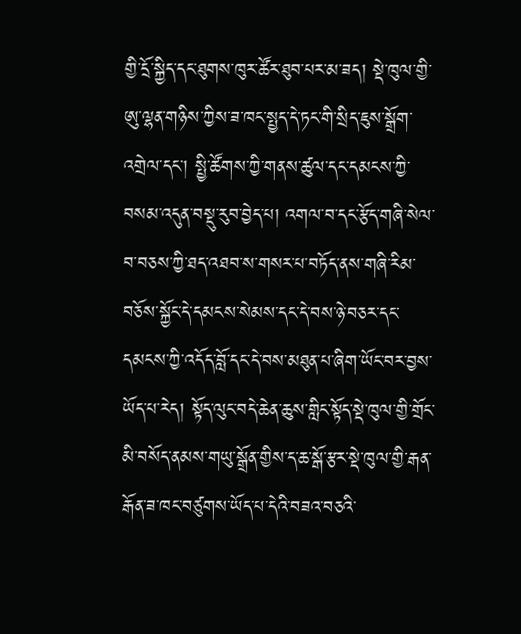གྱི་དྲོ་སྐྱིད་དང་ཐུགས་ཁུར་ཚོར་ཐུབ་པར་མ་ཟད། སྡེ་ཁུལ་གྱི་ཨུ་ལྷན་གཉིས་ཀྱིས་ཟ་ཁང་སྤྱད་དེ་ཏང་གི་སྲིད་ཇུས་སྒྲོག་འགྲེལ་དང་། སྤྱི་ཚོགས་ཀྱི་གནས་ཚུལ་དང་དམངས་ཀྱི་བསམ་འདུན་བསྡུ་རུབ་བྱེད་པ། འགལ་བ་དང་རྩོད་གཞི་སེལ་བ་བཅས་ཀྱི་ཐད་འཐབ་ས་གསར་པ་བཏོད་ནས་གཞི་རིམ་བཅོས་སྐྱོང་དེ་དམངས་སེམས་དང་དེ་བས་ཉེ་བཅར་དང་དམངས་ཀྱི་འདོད་བློ་དང་དེ་བས་མཐུན་པ་ཞིག་ཡོང་བར་བྱས་ཡོད་པ་རེད། སྟོད་ལུང་བདེ་ཆེན་ཆུས་གླིང་སྟོད་སྡེ་ཁུལ་གྱི་གྲོང་མི་བསོད་ནམས་གཡུ་སྒྲོན་གྱིས་ད་ཆ་སྒོ་རྩར་སྡེ་ཁུལ་གྱི་རྒན་རྒོན་ཟ་ཁང་བཙུགས་ཡོད་པ་དེའི་བཟའ་བཅའི་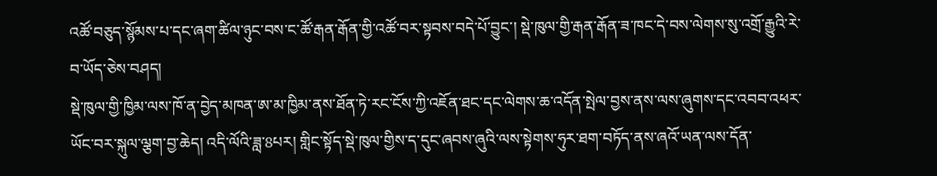འཚོ་བཅུད་སྙོམས་པ་དང་ཞག་ཚིལ་ཉུང་བས་ང་ཚོ་རྒན་རྒོན་གྱི་འཚོ་བར་སྟབས་བདེ་པོ་བྱུང་། སྡེ་ཁུལ་གྱི་རྒན་རྒོན་ཟ་ཁང་དེ་བས་ལེགས་སུ་འགྲོ་རྒྱུའི་རེ་བ་ཡོད་ཅེས་བཤད།
སྡེ་ཁུལ་གྱི་ཁྱིམ་ལས་ཁོ་ན་བྱེད་མཁན་ཨ་མ་ཁྱིམ་ནས་ཐོན་ཏེ་རང་ངོས་ཀྱི་འཇོན་ཐང་དང་ལེགས་ཆ་འདོན་སྤེལ་བྱས་ནས་ལས་ཞུགས་དང་འབབ་འཕར་ཡོང་བར་སྐུལ་ལྕག་བྱ་ཆེད། འདི་ལོའི་ཟླ་8པར། གླིང་སྟོད་སྡེ་ཁུལ་གྱིས་ད་དུང་ཞབས་ཞུའི་ལས་སྟེགས་ཧུར་ཐག་བཏོད་ནས་ཞའོ་ཡན་ལས་དོན་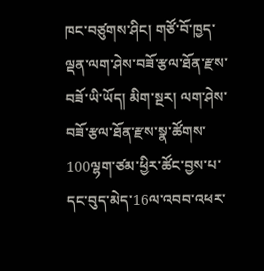ཁང་བཙུགས་ཤིང། གཙོ་བོ་ཁྱད་ལྡན་ལག་ཤེས་བཟོ་རྩལ་ཐོན་རྫས་བཟོ་ཡི་ཡོད། མིག་སྔར། ལག་ཤེས་བཟོ་རྩལ་ཐོན་རྫས་སྣ་ཚོགས་100ལྷག་ཙམ་ཕྱིར་ཚོང་བྱས་པ་དང་བུད་མེད་16ལ་འབབ་འཕར་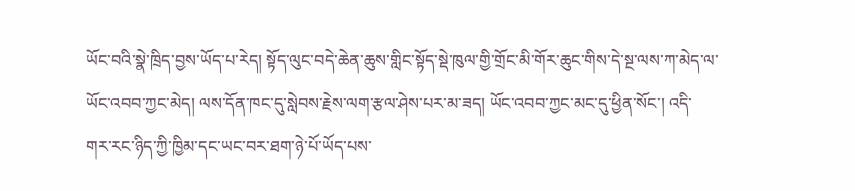ཡོང་བའི་སྣེ་ཁྲིད་བྱས་ཡོད་པ་རེད། སྟོད་ལུང་བདེ་ཆེན་ཆུས་གླིང་སྟོད་སྡེ་ཁུལ་གྱི་གྲོང་མི་གོར་ཆུང་གིས་དེ་སྔ་ལས་ཀ་མེད་ལ་ཡོང་འབབ་ཀྱང་མེད། ལས་དོན་ཁང་དུ་སླེབས་རྗེས་ལག་རྩལ་ཤེས་པར་མ་ཟད། ཡོང་འབབ་ཀྱང་མང་དུ་ཕྱིན་སོང་། འདི་གར་རང་ཉིད་ཀྱི་ཁྱིམ་དང་ཡང་བར་ཐག་ཉེ་པོ་ཡོད་པས་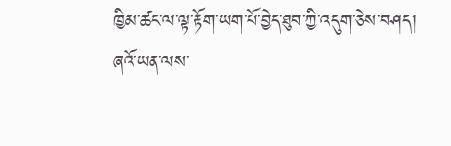ཁྱིམ་ཚང་ལ་ལྟ་རྟོག་ཡག་པོ་བྱེད་ཐུབ་ཀྱི་འདུག་ཅེས་བཤད།
ཞའོ་ཡན་ལས་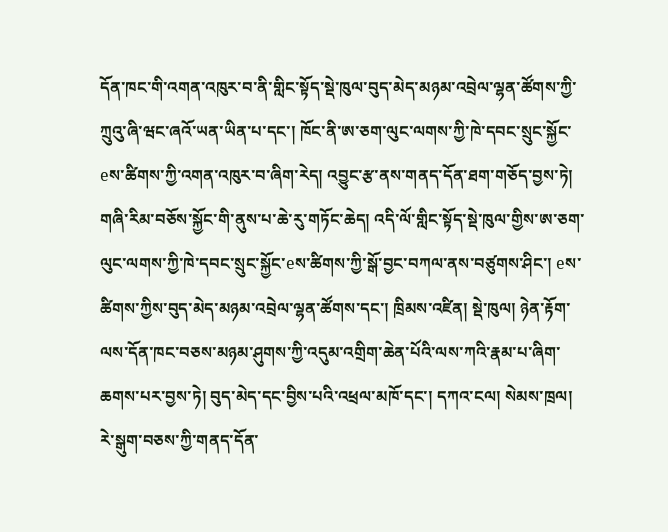དོན་ཁང་གི་འགན་འཁུར་བ་ནི་གླིང་སྟོད་སྡེ་ཁུལ་བུད་མེད་མཉམ་འབྲེལ་ལྷན་ཚོགས་ཀྱི་ཀྲུའུ་ཞི་ཝང་ཞའོ་ཡན་ཡིན་པ་དང་། ཁོང་ནི་ཨ་ཅག་ལུང་ལགས་ཀྱི་ཁེ་དབང་སྲུང་སྐྱོང་eས་ཚིགས་ཀྱི་འགན་འཁུར་བ་ཞིག་རེད། འབྱུང་རྩ་ནས་གནད་དོན་ཐག་གཅོད་བྱས་ཏེ། གཞི་རིམ་བཅོས་སྐྱོང་གི་ནུས་པ་ཆེ་རུ་གཏོང་ཆེད། འདི་ལོ་གླིང་སྟོད་སྡེ་ཁུལ་གྱིས་ཨ་ཅག་ལུང་ལགས་ཀྱི་ཁེ་དབང་སྲུང་སྐྱོང་eས་ཚིགས་ཀྱི་སྒོ་བྱང་བཀལ་ནས་བཙུགས་ཤིང་། eས་ཚིགས་ཀྱིས་བུད་མེད་མཉམ་འབྲེལ་ལྷན་ཚོགས་དང་། ཁྲིམས་འཛིན། སྡེ་ཁུལ། ཉེན་རྟོག་ལས་དོན་ཁང་བཅས་མཉམ་ཤུགས་ཀྱི་འདུམ་འགྲིག་ཆེན་པོའི་ལས་ཀའི་རྣམ་པ་ཞིག་ཆགས་པར་བྱས་ཏེ། བུད་མེད་དང་བྱིས་པའི་འཕྲལ་མཁོ་དང་། དཀའ་ངལ། སེམས་ཁྲལ། རེ་སྒུག་བཅས་ཀྱི་གནད་དོན་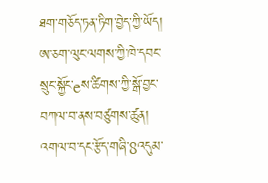ཐག་གཅོད་ཏན་ཏིག་བྱེད་ཀྱི་ཡོད། ཨ་ཅག་ལུང་ལགས་ཀྱི་ཁེ་དབང་སྲུང་སྐྱོང་eས་ཚིགས་ཀྱི་སྒོ་བྱང་བཀལ་བ་ནས་བཙུགས་ཚུན། འགལ་བ་དང་རྩོད་གཞི་8འདུམ་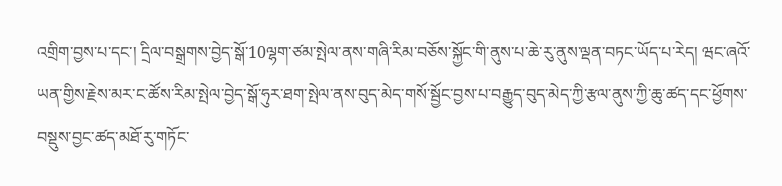འགྲིག་བྱས་པ་དང་། དྲིལ་བསྒྲགས་བྱེད་སྒོ་10ལྷག་ཙམ་སྤེལ་ནས་གཞི་རིམ་བཅོས་སྐྱོང་གི་ནུས་པ་ཆེ་རུ་ནུས་ལྡན་བཏང་ཡོད་པ་རེད། ཝང་ཞའོ་ཡན་གྱིས་རྗེས་མར་ང་ཚོས་རིམ་སྤེལ་བྱེད་སྒོ་ཧུར་ཐག་སྤེལ་ནས་བུད་མེད་གསོ་སྦྱོང་བྱས་པ་བརྒྱུད་བུད་མེད་ཀྱི་རྩལ་ནུས་ཀྱི་ཆུ་ཚད་དང་ཕྱོགས་བསྡུས་བྱང་ཚད་མཐོ་རུ་གཏོང་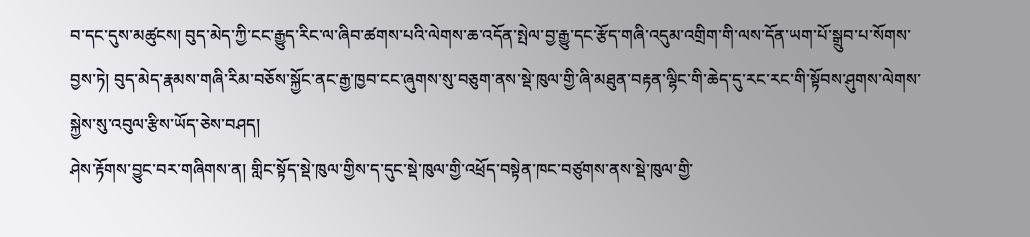བ་དང་དུས་མཚུངས། བུད་མེད་ཀྱི་ངང་རྒྱུད་རིང་ལ་ཞིབ་ཚགས་པའི་ལེགས་ཆ་འདོན་སྤེལ་བྱ་རྒྱུ་དང་རྩོད་གཞི་འདུམ་འགྲིག་གི་ལས་དོན་ཡག་པོ་སྒྲུབ་པ་སོགས་བྱས་ཏེ། བུད་མེད་རྣམས་གཞི་རིམ་བཅོས་སྐྱོང་ནང་རྒྱ་ཁྱབ་ངང་ཞུགས་སུ་བཅུག་ནས་སྡེ་ཁུལ་གྱི་ཞི་མཐུན་བརྟན་ལྷིང་གི་ཆེད་དུ་རང་རང་གི་སྟོབས་ཤུགས་ལེགས་སྐྱེས་སུ་འབུལ་རྩིས་ཡོད་ཅེས་བཤད།
ཤེས་རྟོགས་བྱུང་བར་གཞིགས་ན། གླིང་སྟོད་སྡེ་ཁུལ་གྱིས་ད་དུང་སྡེ་ཁུལ་གྱི་འཕྲོད་བསྟེན་ཁང་བཙུགས་ནས་སྡེ་ཁུལ་གྱི་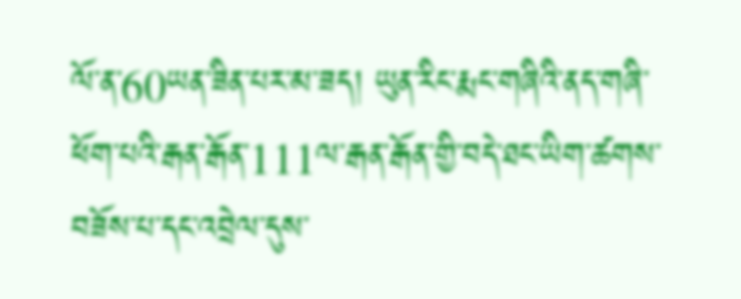ལོ་ན་60ཡན་ཟིན་པར་མ་ཟད། ཡུན་རིང་རྨང་གཞིའི་ནད་གཞི་ཕོག་པའི་རྒན་རྒོན་111ལ་རྒན་རྒོན་གྱི་བདེ་ཐང་ཡིག་ཚགས་བཟོས་པ་དང་འབྲེལ་དུས་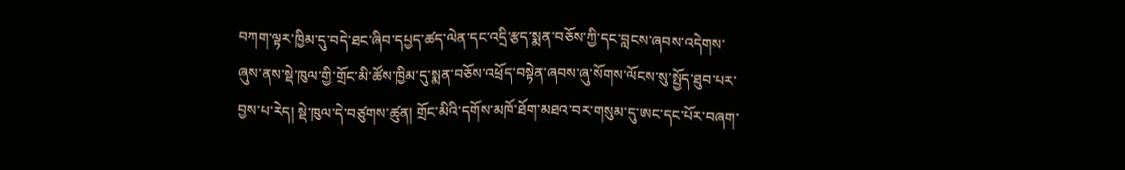བཀག་ལྟར་ཁྱིམ་དུ་བདེ་ཐང་ཞིབ་དཔྱད་ཚད་ལེན་དང་འདྲི་རྩད་སྨན་བཅོས་ཀྱི་དང་བླངས་ཞབས་འདེགས་ཞུས་ནས་སྡེ་ཁུལ་གྱི་གྲོང་མི་ཚོས་ཁྱིམ་དུ་སྨན་བཅོས་འཕྲོད་བསྟེན་ཞབས་ཞུ་སོགས་ལོངས་སུ་སྤྱོད་ཐུབ་པར་བྱས་པ་རེད། སྡེ་ཁུལ་དེ་བཙུགས་ཚུན། གྲོང་མིའི་དགོས་མཁོ་ཐོག་མཐའ་བར་གསུམ་དུ་ཨང་དང་པོར་བཞག་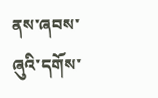ནས་ཞབས་ཞུའི་དགོས་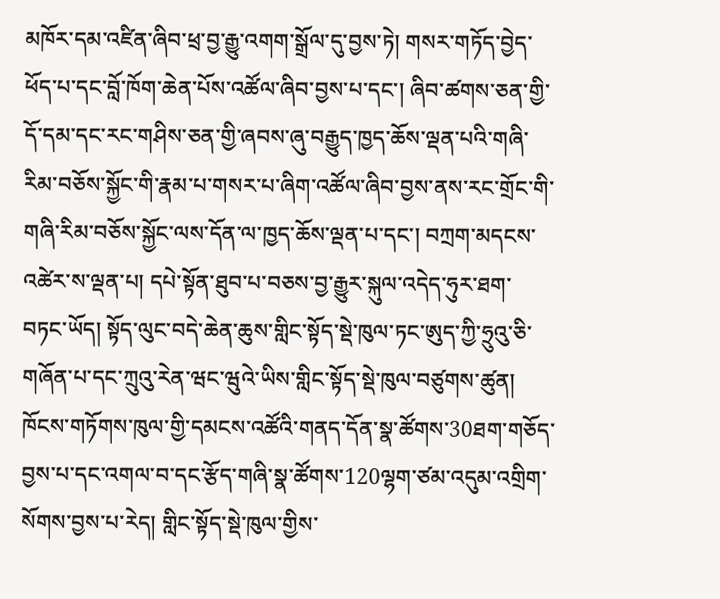མཁོར་དམ་འཛིན་ཞིབ་ཕྲ་བྱ་རྒྱུ་འགག་སྒྲོལ་དུ་བྱས་ཏེ། གསར་གཏོད་བྱེད་ཕོད་པ་དང་བློ་ཁོག་ཆེན་པོས་འཚོལ་ཞིབ་བྱས་པ་དང་། ཞིབ་ཚགས་ཅན་གྱི་དོ་དམ་དང་རང་གཤིས་ཅན་གྱི་ཞབས་ཞུ་བརྒྱུད་ཁྱད་ཆོས་ལྡན་པའི་གཞི་རིམ་བཅོས་སྐྱོང་གི་རྣམ་པ་གསར་པ་ཞིག་འཚོལ་ཞིབ་བྱས་ནས་རང་གྲོང་གི་གཞི་རིམ་བཅོས་སྐྱོང་ལས་དོན་ལ་ཁྱད་ཆོས་ལྡན་པ་དང་། བཀྲག་མདངས་འཚེར་ས་ལྡན་པ། དཔེ་སྟོན་ཐུབ་པ་བཅས་བྱ་རྒྱུར་སྐུལ་འདེད་ཧུར་ཐག་བཏང་ཡོད། སྟོད་ལུང་བདེ་ཆེན་ཆུས་གླིང་སྟོད་སྡེ་ཁུལ་ཏང་ཨུད་ཀྱི་ཧྲུའུ་ཅི་གཞོན་པ་དང་ཀྲུའུ་རེན་ཝང་ཝུའེ་ཡིས་གླིང་སྟོད་སྡེ་ཁུལ་བཙུགས་ཚུན། ཁོངས་གཏོགས་ཁུལ་གྱི་དམངས་འཚོའི་གནད་དོན་སྣ་ཚོགས་30ཐག་གཅོད་བྱས་པ་དང་འགལ་བ་དང་རྩོད་གཞི་སྣ་ཚོགས་120ལྷག་ཙམ་འདུམ་འགྲིག་སོགས་བྱས་པ་རེད། གླིང་སྟོད་སྡེ་ཁུལ་གྱིས་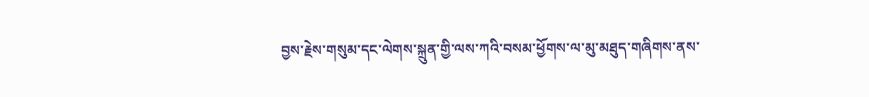བྱས་རྗེས་གསུམ་དང་ལེགས་སྐྲུན་གྱི་ལས་ཀའི་བསམ་ཕྱོགས་ལ་མུ་མཐུད་གཞིགས་ནས་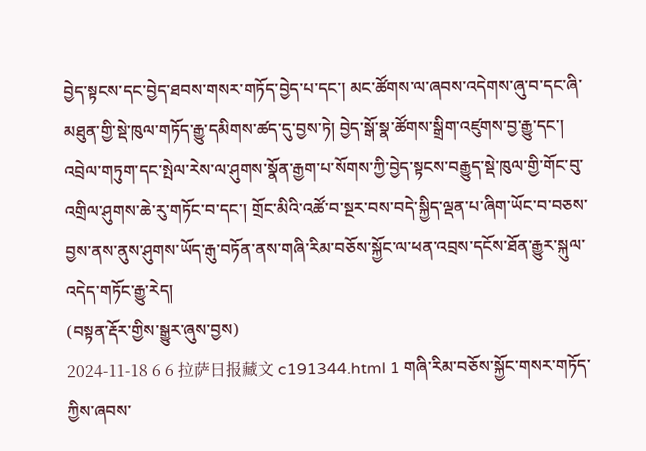བྱེད་སྟངས་དང་བྱེད་ཐབས་གསར་གཏོད་བྱེད་པ་དང་། མང་ཚོགས་ལ་ཞབས་འདེགས་ཞུ་བ་དང་ཞི་མཐུན་གྱི་སྡེ་ཁུལ་གཏོད་རྒྱུ་དམིགས་ཚད་དུ་བྱས་ཏེ། བྱེད་སྒོ་སྣ་ཚོགས་སྒྲིག་འཛུགས་བྱ་རྒྱུ་དང་། འབྲེལ་གཏུག་དང་སྤེལ་རེས་ལ་ཤུགས་སྣོན་རྒྱག་པ་སོགས་ཀྱི་བྱེད་སྟངས་བརྒྱུད་སྡེ་ཁུལ་གྱི་གོང་བུ་འགྲིལ་ཤུགས་ཆེ་རུ་གཏོང་བ་དང་། གྲོང་མིའི་འཚོ་བ་སྔར་བས་བདེ་སྐྱིད་ལྡན་པ་ཞིག་ཡོང་བ་བཅས་བྱས་ནས་ནུས་ཤུགས་ཡོད་རྒུ་བཏོན་ནས་གཞི་རིམ་བཅོས་སྐྱོང་ལ་ཕན་འབྲས་དངོས་ཐོན་རྒྱུར་སྐུལ་འདེད་གཏོང་རྒྱུ་རེད།
(བསྟན་རྡོར་གྱིས་སྒྱུར་ཞུས་བྱས)
2024-11-18 6 6 拉萨日报藏文 c191344.html 1 གཞི་རིམ་བཅོས་སྐྱོང་གསར་གཏོད་ཀྱིས་ཞབས་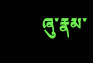ཞུ་རྣམ་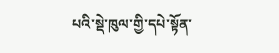པའི་སྡེ་ཁུལ་གྱི་དཔེ་སྟོན་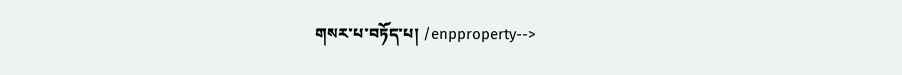གསར་པ་བཏོད་པ། /enpproperty-->